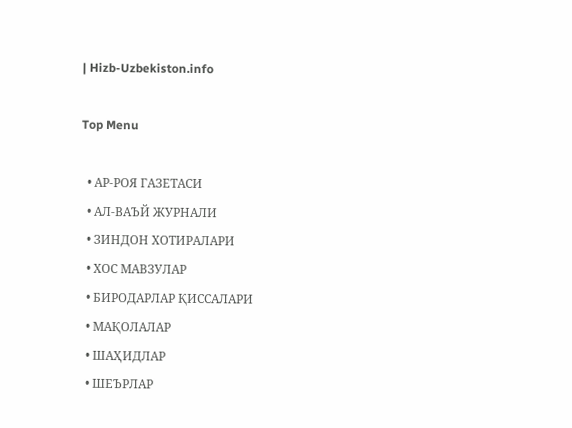| Hizb-Uzbekiston.info

Top Menu

  • АР-РОЯ ГАЗЕТАСИ
  • АЛ-ВАЪЙ ЖУРНАЛИ
  • ЗИНДОН ХОТИРАЛАРИ
  • ХОС МАВЗУЛАР
  • БИРОДАРЛАР ҚИССАЛАРИ
  • МАҚОЛАЛАР
  • ШАҲИДЛАР
  • ШЕЪРЛАР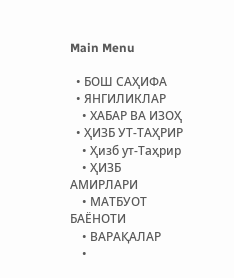Main Menu

  • БОШ САҲИФА
  • ЯНГИЛИКЛАР
    • ХАБАР ВА ИЗОҲ
  • ҲИЗБ УТ-ТАҲРИР
    • Ҳизб ут-Таҳрир
    • ҲИЗБ АМИРЛАРИ
    • МАТБУОТ БАЁНОТИ
    • ВАРАҚАЛАР
    •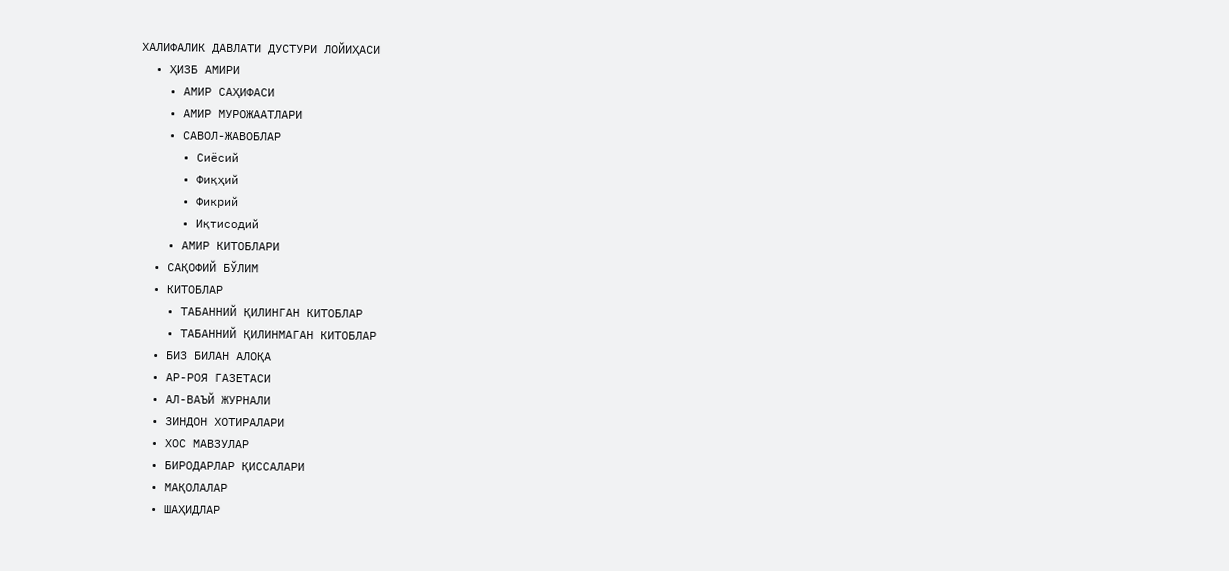ХАЛИФАЛИК ДАВЛАТИ ДУСТУРИ ЛОЙИҲАСИ
  • ҲИЗБ АМИРИ
    • АМИР САҲИФАСИ
    • АМИР МУРОЖААТЛАРИ
    • САВОЛ-ЖАВОБЛАР
      • Сиёсий
      • Фиқҳий
      • Фикрий
      • Иқтисодий
    • АМИР КИТОБЛАРИ
  • САҚОФИЙ БЎЛИМ
  • КИТОБЛАР
    • ТАБАННИЙ ҚИЛИНГАН КИТОБЛАР
    • ТАБАННИЙ ҚИЛИНМАГАН КИТОБЛАР
  • БИЗ БИЛАН АЛОҚА
  • АР-РОЯ ГАЗЕТАСИ
  • АЛ-ВАЪЙ ЖУРНАЛИ
  • ЗИНДОН ХОТИРАЛАРИ
  • ХОС МАВЗУЛАР
  • БИРОДАРЛАР ҚИССАЛАРИ
  • МАҚОЛАЛАР
  • ШАҲИДЛАР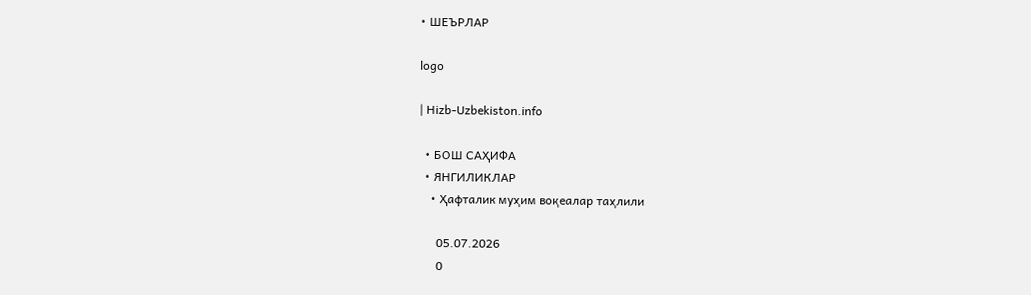• ШЕЪРЛАР

logo

| Hizb-Uzbekiston.info

  • БОШ САҲИФА
  • ЯНГИЛИКЛАР
    • Ҳафталик муҳим воқеалар таҳлили

      05.07.2026
      0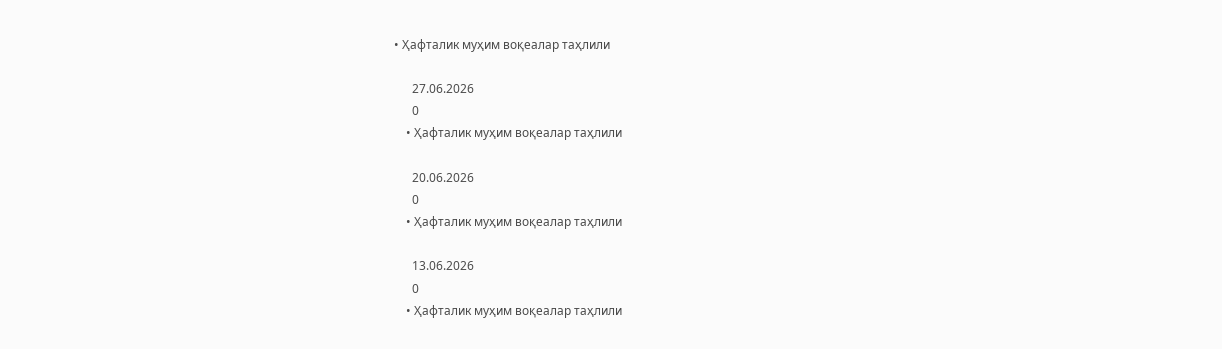• Ҳафталик муҳим воқеалар таҳлили

      27.06.2026
      0
    • Ҳафталик муҳим воқеалар таҳлили

      20.06.2026
      0
    • Ҳафталик муҳим воқеалар таҳлили

      13.06.2026
      0
    • Ҳафталик муҳим воқеалар таҳлили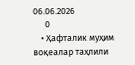06.06.2026
      0
    • Ҳафталик муҳим воқеалар таҳлили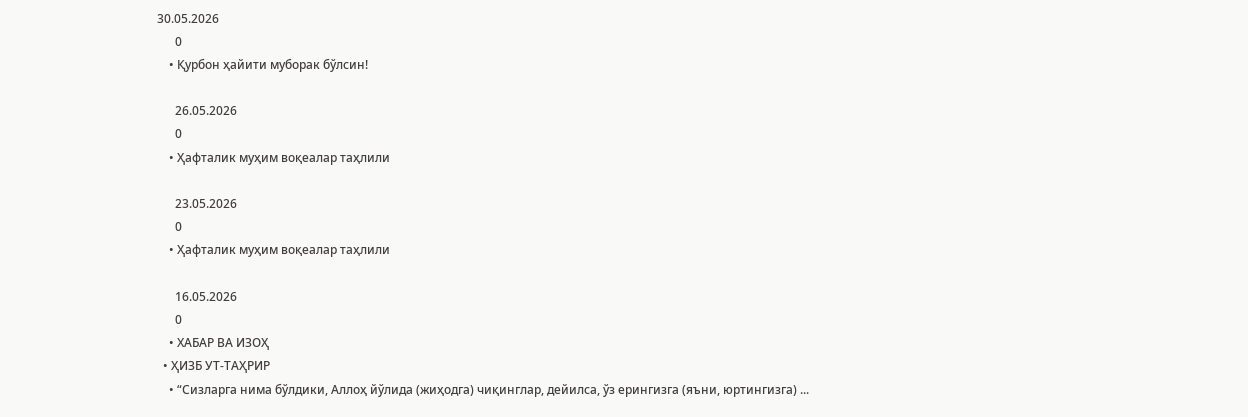30.05.2026
      0
    • Қурбон ҳайити муборак бўлсин!

      26.05.2026
      0
    • Ҳафталик муҳим воқеалар таҳлили

      23.05.2026
      0
    • Ҳафталик муҳим воқеалар таҳлили

      16.05.2026
      0
    • ХАБАР ВА ИЗОҲ
  • ҲИЗБ УТ-ТАҲРИР
    • “Сизларга нима бўлдики, Аллоҳ йўлида (жиҳодга) чиқинглар, дейилса, ўз ерингизга (яъни, юртингизга) ...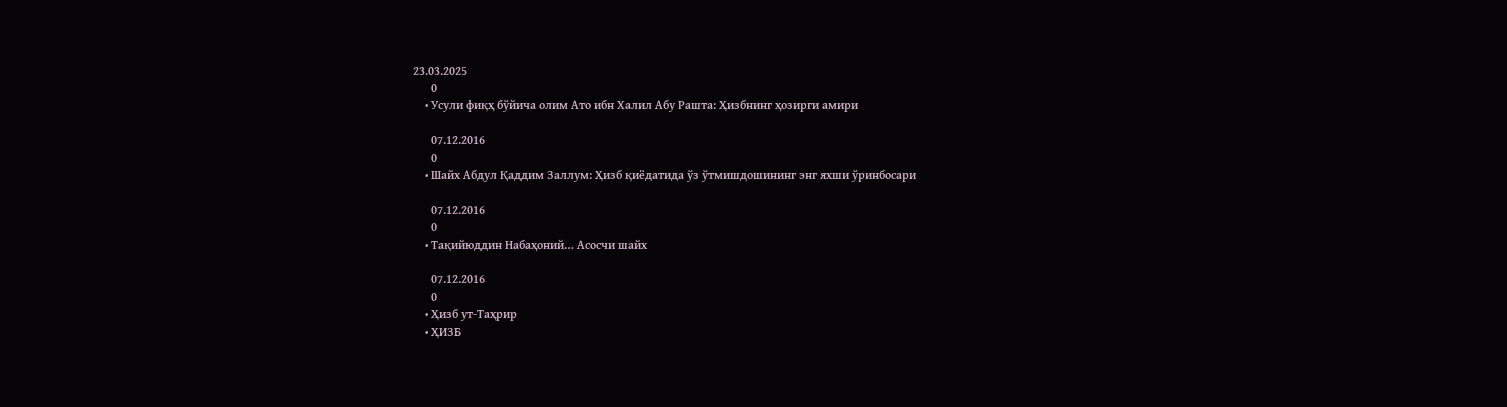23.03.2025
      0
    • Усули фиқҳ бўйича олим Ато ибн Халил Абу Рашта: Ҳизбнинг ҳозирги амири

      07.12.2016
      0
    • Шайх Абдул Қаддим Заллум: Ҳизб қиёдатида ўз ўтмишдошининг энг яхши ўринбосари

      07.12.2016
      0
    • Тақийюддин Набаҳоний… Асосчи шайх

      07.12.2016
      0
    • Ҳизб ут-Таҳрир
    • ҲИЗБ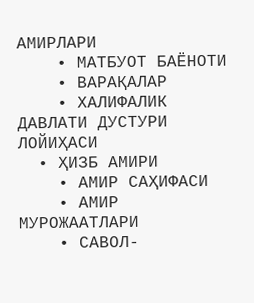АМИРЛАРИ
    • МАТБУОТ БАЁНОТИ
    • ВАРАҚАЛАР
    • ХАЛИФАЛИК ДАВЛАТИ ДУСТУРИ ЛОЙИҲАСИ
  • ҲИЗБ АМИРИ
    • АМИР САҲИФАСИ
    • АМИР МУРОЖААТЛАРИ
    • САВОЛ-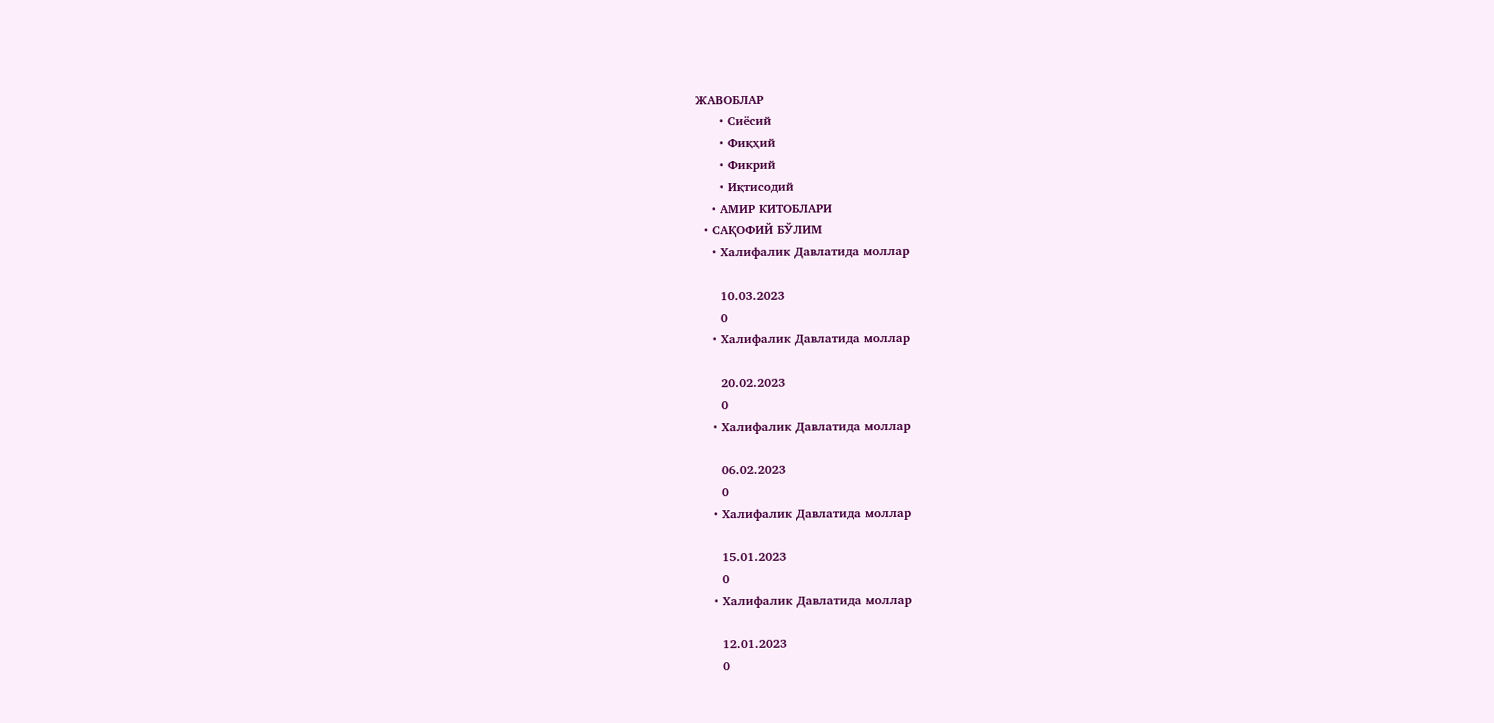ЖАВОБЛАР
      • Сиёсий
      • Фиқҳий
      • Фикрий
      • Иқтисодий
    • АМИР КИТОБЛАРИ
  • САҚОФИЙ БЎЛИМ
    • Халифалик Давлатида моллар

      10.03.2023
      0
    • Халифалик Давлатида моллар

      20.02.2023
      0
    • Халифалик Давлатида моллар

      06.02.2023
      0
    • Халифалик Давлатида моллар

      15.01.2023
      0
    • Халифалик Давлатида моллар

      12.01.2023
      0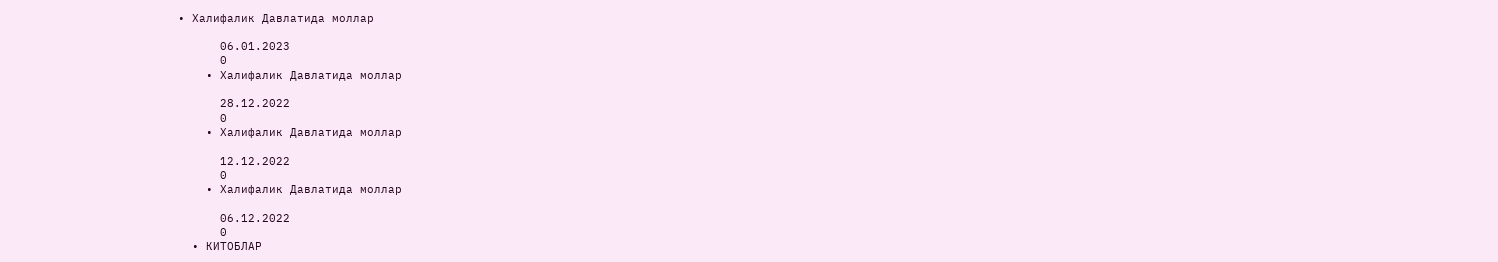• Халифалик Давлатида моллар

      06.01.2023
      0
    • Халифалик Давлатида моллар

      28.12.2022
      0
    • Халифалик Давлатида моллар

      12.12.2022
      0
    • Халифалик Давлатида моллар

      06.12.2022
      0
  • КИТОБЛАР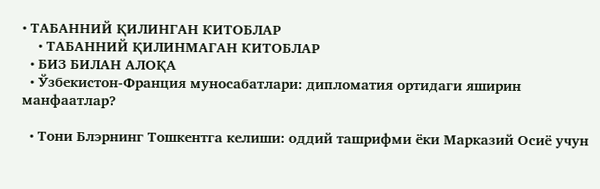• ТАБАННИЙ ҚИЛИНГАН КИТОБЛАР
    • ТАБАННИЙ ҚИЛИНМАГАН КИТОБЛАР
  • БИЗ БИЛАН АЛОҚА
  • Ўзбекистон-Франция муносабатлари: дипломатия ортидаги яширин манфаатлар?

  • Тони Блэрнинг Тошкентга келиши: оддий ташрифми ёки Марказий Осиё учун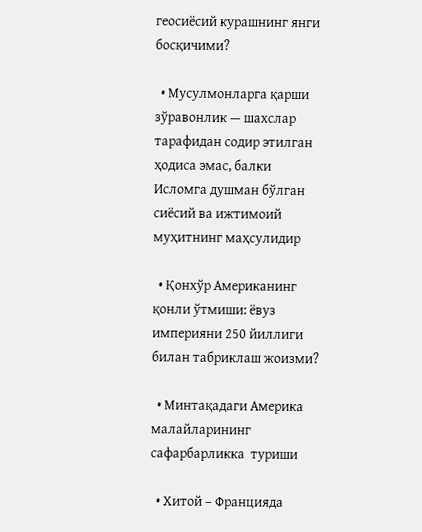геосиёсий курашнинг янги босқичими?

  • Мусулмонларга қарши зўравонлик — шахслар тарафидан содир этилган ҳодиса эмас, балки Исломга душман бўлган сиёсий ва ижтимоий муҳитнинг маҳсулидир

  • Қонхўр Американинг қонли ўтмиши: ёвуз империяни 250 йиллиги билан табриклаш жоизми?

  • Минтақадаги Америка малайларининг сафарбарликка  туриши

  • Хитой – Францияда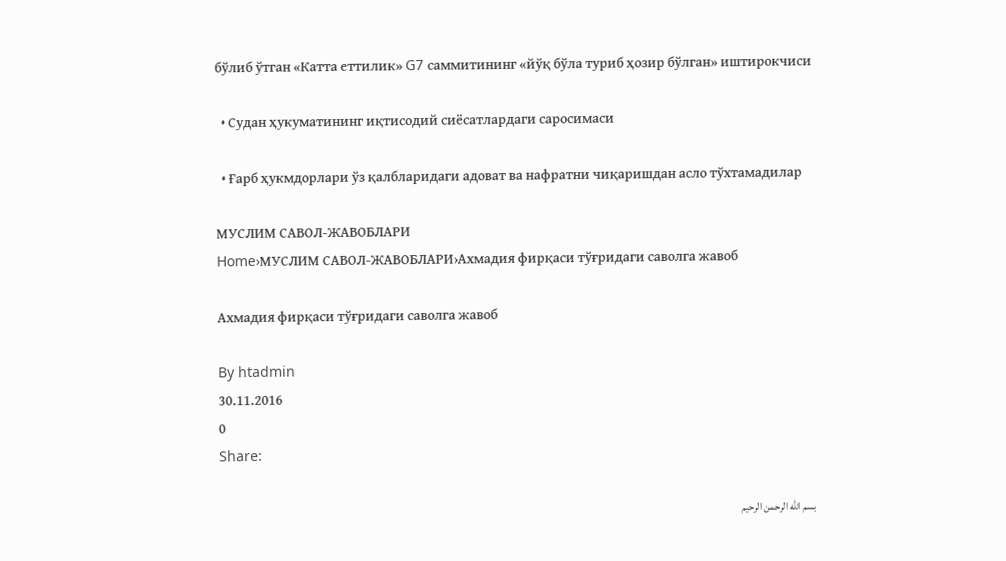бўлиб ўтган «Катта еттилик» G7 саммитининг «йўқ бўла туриб ҳозир бўлган» иштирокчиси

  • Судан ҳукуматининг иқтисодий сиёсатлардаги саросимаси

  • Ғарб ҳукмдорлари ўз қалбларидаги адоват ва нафратни чиқаришдан асло тўхтамадилар

МУСЛИМ САВОЛ-ЖАВОБЛАРИ
Home›МУСЛИМ САВОЛ-ЖАВОБЛАРИ›Ахмадия фирқаси тўғридаги саволга жавоб

Ахмадия фирқаси тўғридаги саволга жавоб

By htadmin
30.11.2016
0
Share:

بسم الله الرحمن الرحيم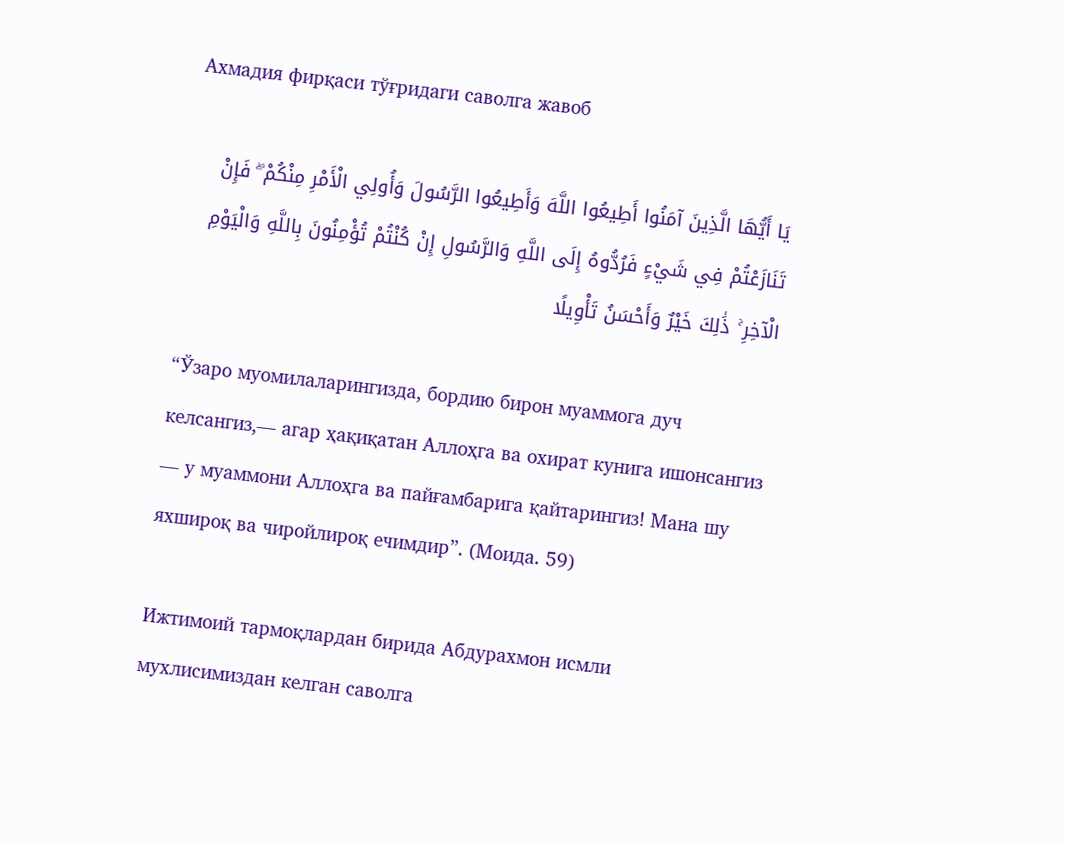Ахмадия фирқаси тўғридаги саволга жавоб

يَا أَيُّهَا الَّذِينَ آمَنُوا أَطِيعُوا اللَّهَ وَأَطِيعُوا الرَّسُولَ وَأُولِي الْأَمْرِ مِنْكُمْ ۖ فَإِنْ تَنَازَعْتُمْ فِي شَيْءٍ فَرُدُّوهُ إِلَى اللَّهِ وَالرَّسُولِ إِنْ كُنْتُمْ تُؤْمِنُونَ بِاللَّهِ وَالْيَوْمِ الْآخِرِ ۚ ذَٰلِكَ خَيْرٌ وَأَحْسَنُ تَأْوِيلًا

“Ўзаро муомилаларингизда, бордию бирон муаммога дуч келсангиз,— агар ҳақиқатан Аллоҳга ва охират кунига ишонсангиз — у муаммони Аллоҳга ва пайғамбарига қайтарингиз! Мана шу яхшироқ ва чиройлироқ ечимдир”. (Моида. 59)

Ижтимоий тармоқлардан бирида Абдурахмон исмли мухлисимиздан келган саволга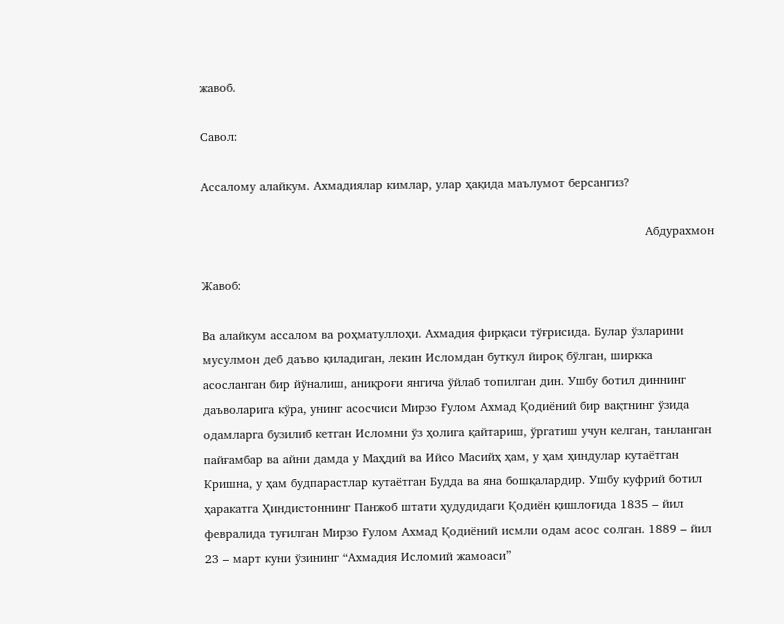жавоб.

Савол:

Ассалому алайкум. Ахмадиялар кимлар, улар ҳақида маълумот берсангиз?

                                                                                                               Абдурахмон

Жавоб:

Ва алайкум ассалом ва роҳматуллоҳи. Ахмадия фирқаси тўғрисида. Булар ўзларини мусулмон деб даъво қиладиган, лекин Исломдан буткул йироқ бўлган, ширкка асосланган бир йўналиш, аниқроғи янгича ўйлаб топилган дин. Ушбу ботил диннинг даъволарига кўра, унинг асосчиси Мирзо Ғулом Ахмад Қодиёний бир вақтнинг ўзида одамларга бузилиб кетган Исломни ўз ҳолига қайтариш, ўргатиш учун келган, танланган пайғамбар ва айни дамда у Маҳдий ва Ийсо Масийҳ ҳам, у ҳам ҳиндулар кутаётган Кришна, у ҳам будпарастлар кутаётган Будда ва яна бошқалардир. Ушбу куфрий ботил ҳаракатга Ҳиндистоннинг Панжоб штати ҳудудидаги Қодиён қишлоғида 1835 – йил февралида туғилган Мирзо Ғулом Ахмад Қодиёний исмли одам асос солган. 1889 – йил 23 – март куни ўзининг “Ахмадия Исломий жамоаси”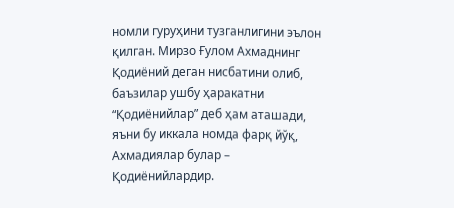номли гуруҳини тузганлигини эълон қилган. Мирзо Ғулом Ахмаднинг Қодиёний деган нисбатини олиб, баъзилар ушбу ҳаракатни “Қодиёнийлар” деб ҳам аташади, яъни бу иккала номда фарқ йўқ, Ахмадиялар булар – Қодиёнийлардир.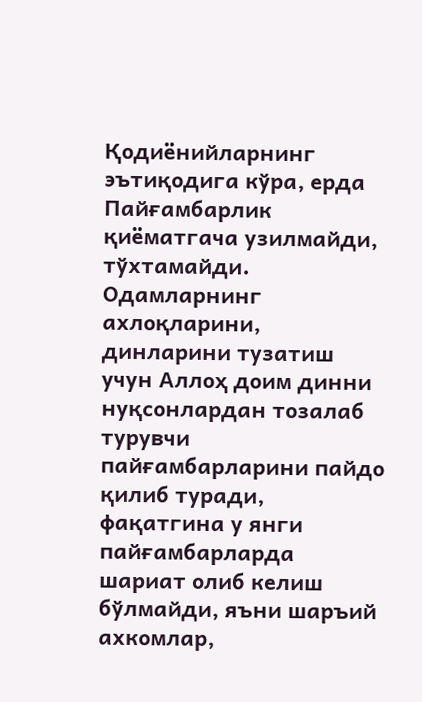Қодиёнийларнинг эътиқодига кўра, ерда Пайғамбарлик қиёматгача узилмайди, тўхтамайди. Одамларнинг ахлоқларини, динларини тузатиш учун Аллоҳ доим динни нуқсонлардан тозалаб турувчи пайғамбарларини пайдо қилиб туради, фақатгина у янги пайғамбарларда шариат олиб келиш бўлмайди, яъни шаръий ахкомлар,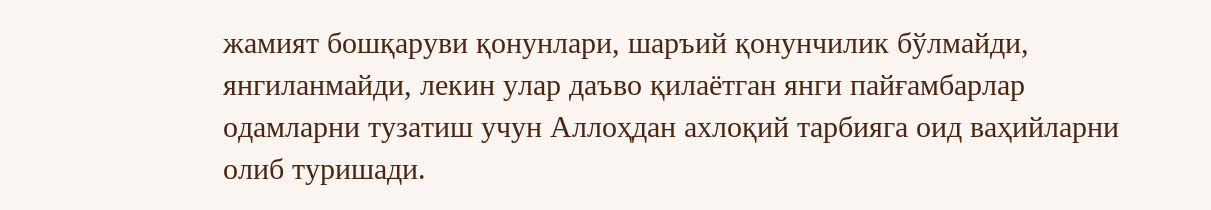жамият бошқаруви қонунлари, шаръий қонунчилик бўлмайди, янгиланмайди, лекин улар даъво қилаётган янги пайғамбарлар одамларни тузатиш учун Аллоҳдан ахлоқий тарбияга оид ваҳийларни олиб туришади.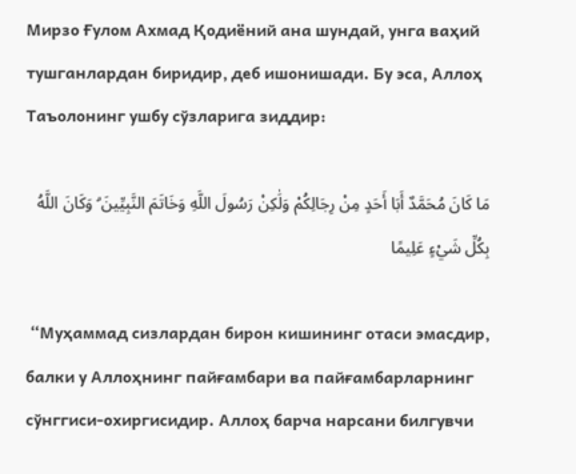Мирзо Ғулом Ахмад Қодиёний ана шундай, унга ваҳий тушганлардан биридир, деб ишонишади. Бу эса, Аллоҳ Таъолонинг ушбу сўзларига зиддир:

مَا كَانَ مُحَمَّدٌ أَبَا أَحَدٍ مِنْ رِجَالِكُمْ وَلَٰكِنْ رَسُولَ اللَّهِ وَخَاتَمَ النَّبِيِّينَ ۗ وَكَانَ اللَّهُ بِكُلِّ شَيْءٍ عَلِيمًا

 “Муҳаммад сизлардан бирон кишининг отаси эмасдир, балки у Аллоҳнинг пайғамбари ва пайғамбарларнинг сўнггиси-охиргисидир. Аллоҳ барча нарсани билгувчи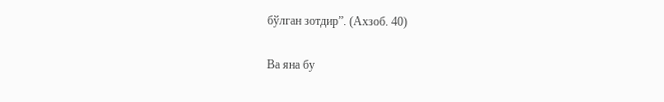бўлган зотдир”. (Ахзоб. 40)

Ва яна бу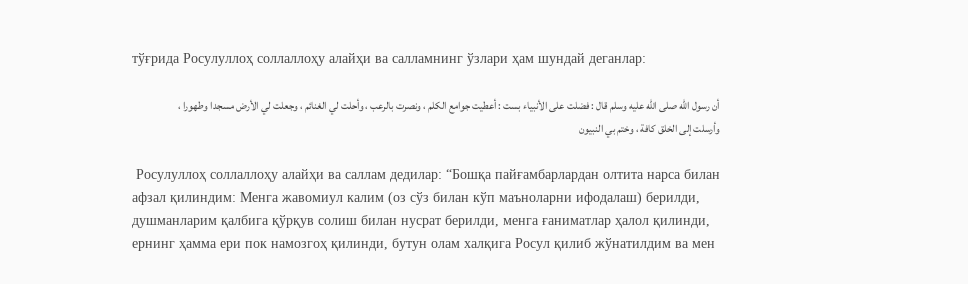тўғрида Росулуллоҳ соллаллоҳу алайҳи ва салламнинг ўзлари ҳам шундай деганлар:

أن رسول الله صلى الله عليه وسلم قال : فضلت على الأنبياء بست : أعطيت جوامع الكلم ، ونصرت بالرعب ، وأحلت لي الغنائم ، وجعلت لي الأرض مسجدا وطهورا ، وأرسلت إلى الخلق كافة ، وختم بي النبيون

 Росулуллоҳ соллаллоҳу алайҳи ва саллам дедилар: “Бошқа пайғамбарлардан олтита нарса билан афзал қилиндим: Менга жавомиул калим (оз сўз билан кўп маъноларни ифодалаш) берилди, душманларим қалбига қўрқув солиш билан нусрат берилди, менга ғаниматлар ҳалол қилинди, ернинг ҳамма ери пок намозгоҳ қилинди, бутун олам халқига Росул қилиб жўнатилдим ва мен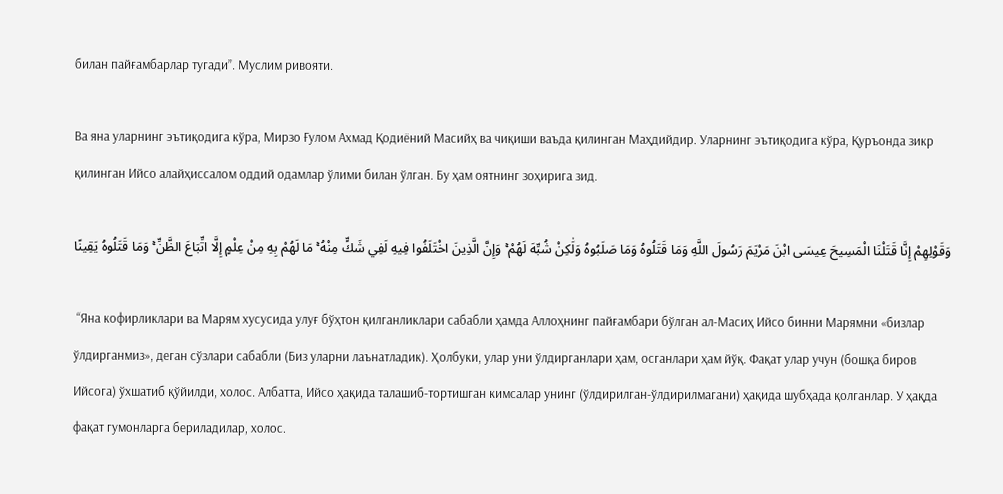билан пайғамбарлар тугади”. Муслим ривояти.

Ва яна уларнинг эътиқодига кўра, Мирзо Ғулом Ахмад Қодиёний Масийҳ ва чиқиши ваъда қилинган Маҳдийдир. Уларнинг эътиқодига кўра, Қуръонда зикр қилинган Ийсо алайҳиссалом оддий одамлар ўлими билан ўлган. Бу ҳам оятнинг зоҳирига зид.

وَقَوْلِهِمْ إِنَّا قَتَلْنَا الْمَسِيحَ عِيسَى ابْنَ مَرْيَمَ رَسُولَ اللَّهِ وَمَا قَتَلُوهُ وَمَا صَلَبُوهُ وَلَٰكِنْ شُبِّهَ لَهُمْ ۚ وَإِنَّ الَّذِينَ اخْتَلَفُوا فِيهِ لَفِي شَكٍّ مِنْهُ ۚ مَا لَهُمْ بِهِ مِنْ عِلْمٍ إِلَّا اتِّبَاعَ الظَّنِّ ۚ وَمَا قَتَلُوهُ يَقِينًا

 “Яна кофирликлари ва Марям хусусида улуғ бўҳтон қилганликлари сабабли ҳамда Аллоҳнинг пайғамбари бўлган ал-Масиҳ Ийсо бинни Марямни «бизлар ўлдирганмиз», деган сўзлари сабабли (Биз уларни лаънатладик). Ҳолбуки, улар уни ўлдирганлари ҳам, осганлари ҳам йўқ. Фақат улар учун (бошқа биров Ийсога) ўхшатиб қўйилди, холос. Албатта, Ийсо ҳақида талашиб-тортишган кимсалар унинг (ўлдирилган-ўлдирилмагани) ҳақида шубҳада қолганлар. У ҳақда фақат гумонларга бериладилар, холос.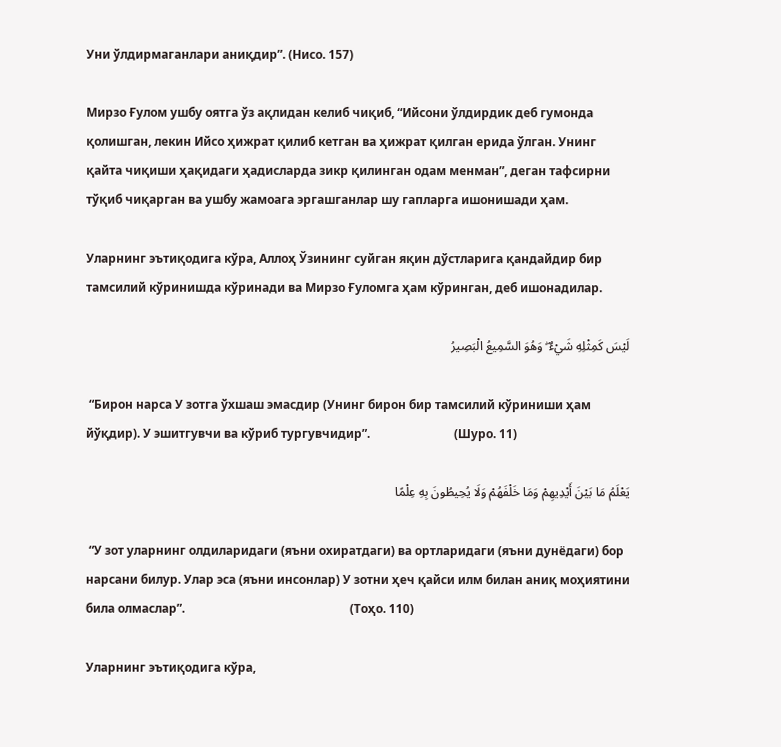Уни ўлдирмаганлари аниқдир”. (Нисо. 157)

Мирзо Ғулом ушбу оятга ўз ақлидан келиб чиқиб, “Ийсони ўлдирдик деб гумонда қолишган, лекин Ийсо ҳижрат қилиб кетган ва ҳижрат қилган ерида ўлган. Унинг қайта чиқиши ҳақидаги ҳадисларда зикр қилинган одам менман”, деган тафсирни тўқиб чиқарган ва ушбу жамоага эргашганлар шу гапларга ишонишади ҳам.

Уларнинг эътиқодига кўра, Аллоҳ Ўзининг суйган яқин дўстларига қандайдир бир тамсилий кўринишда кўринади ва Мирзо Ғуломга ҳам кўринган, деб ишонадилар.

لَيْسَ كَمِثْلِهِ شَيْءٌ ۖ وَهُوَ السَّمِيعُ الْبَصِيرُ

 “Бирон нарса У зотга ўхшаш эмасдир (Унинг бирон бир тамсилий кўриниши ҳам йўқдир). У эшитгувчи ва кўриб тургувчидир”.                            (Шуро. 11)

يَعْلَمُ مَا بَيْنَ أَيْدِيهِمْ وَمَا خَلْفَهُمْ وَلَا يُحِيطُونَ بِهِ عِلْمًا

 “У зот уларнинг олдиларидаги (яъни охиратдаги) ва ортларидаги (яъни дунёдаги) бор нарсани билур. Улар эса (яъни инсонлар) У зотни ҳеч қайси илм билан аниқ моҳиятини била олмаслар”.                                                       (Тоҳо. 110)

Уларнинг эътиқодига кўра,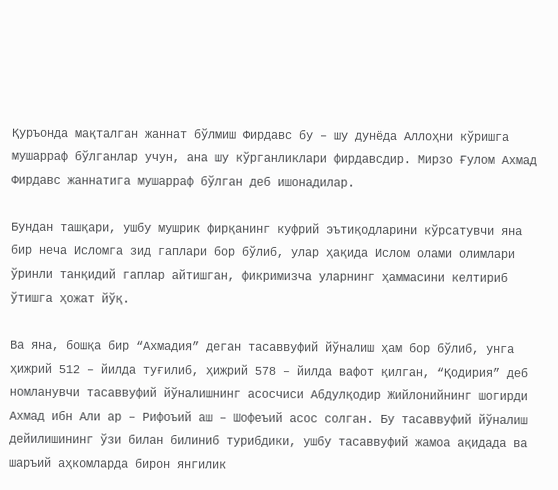Қуръонда мақталган жаннат бўлмиш Фирдавс бу – шу дунёда Аллоҳни кўришга мушарраф бўлганлар учун, ана шу кўрганликлари фирдавсдир. Мирзо Ғулом Ахмад Фирдавс жаннатига мушарраф бўлган деб ишонадилар.

Бундан ташқари, ушбу мушрик фирқанинг куфрий эътиқодларини кўрсатувчи яна бир неча Исломга зид гаплари бор бўлиб, улар ҳақида Ислом олами олимлари ўринли танқидий гаплар айтишган, фикримизча уларнинг ҳаммасини келтириб ўтишга ҳожат йўқ.

Ва яна, бошқа бир “Ахмадия” деган тасаввуфий йўналиш ҳам бор бўлиб, унга ҳижрий 512 – йилда туғилиб, ҳижрий 578 – йилда вафот қилган, “Қодирия” деб номланувчи тасаввуфий йўналишнинг асосчиси Абдулқодир Жийлонийнинг шогирди Ахмад ибн Али ар – Рифоъий аш – Шофеъий асос солган. Бу тасаввуфий йўналиш дейилишининг ўзи билан билиниб турибдики, ушбу тасаввуфий жамоа ақидада ва шаръий аҳкомларда бирон янгилик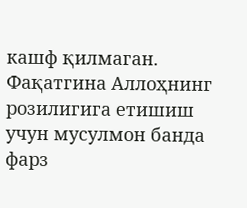кашф қилмаган. Фақатгина Аллоҳнинг розилигига етишиш учун мусулмон банда фарз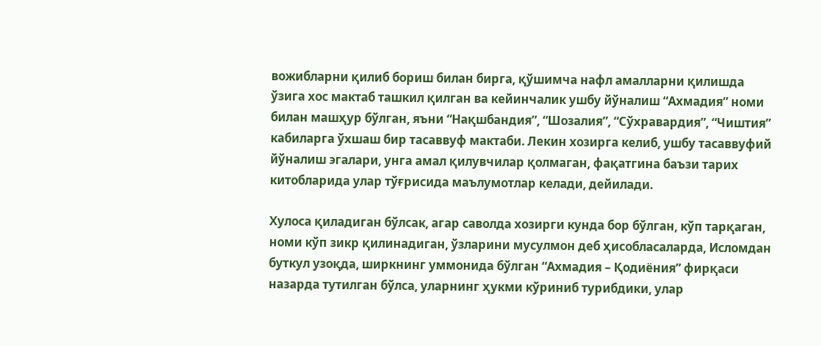вожибларни қилиб бориш билан бирга, қўшимча нафл амалларни қилишда ўзига хос мактаб ташкил қилган ва кейинчалик ушбу йўналиш “Ахмадия” номи билан машҳур бўлган, яъни “Нақшбандия”, “Шозалия”, “Сўхравардия”, “Чиштия” кабиларга ўхшаш бир тасаввуф мактаби. Лекин хозирга келиб, ушбу тасаввуфий йўналиш эгалари, унга амал қилувчилар қолмаган, фақатгина баъзи тарих китобларида улар тўғрисида маълумотлар келади, дейилади.

Хулоса қиладиган бўлсак, агар саволда хозирги кунда бор бўлган, кўп тарқаган, номи кўп зикр қилинадиган, ўзларини мусулмон деб ҳисобласаларда, Исломдан буткул узоқда, ширкнинг уммонида бўлган “Ахмадия – Қодиёния” фирқаси назарда тутилган бўлса, уларнинг ҳукми кўриниб турибдики, улар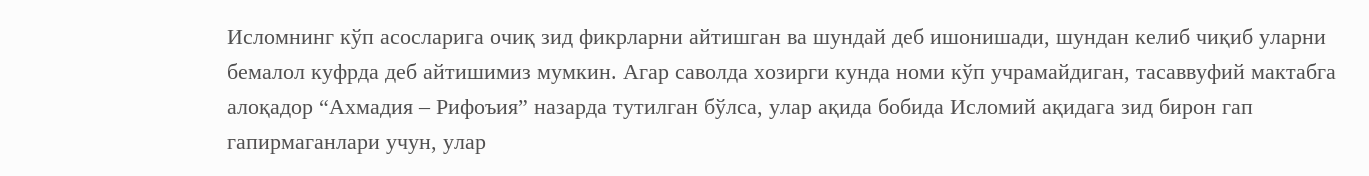Исломнинг кўп асосларига очиқ зид фикрларни айтишган ва шундай деб ишонишади, шундан келиб чиқиб уларни бемалол куфрда деб айтишимиз мумкин. Агар саволда хозирги кунда номи кўп учрамайдиган, тасаввуфий мактабга алоқадор “Ахмадия – Рифоъия” назарда тутилган бўлса, улар ақида бобида Исломий ақидага зид бирон гап гапирмаганлари учун, улар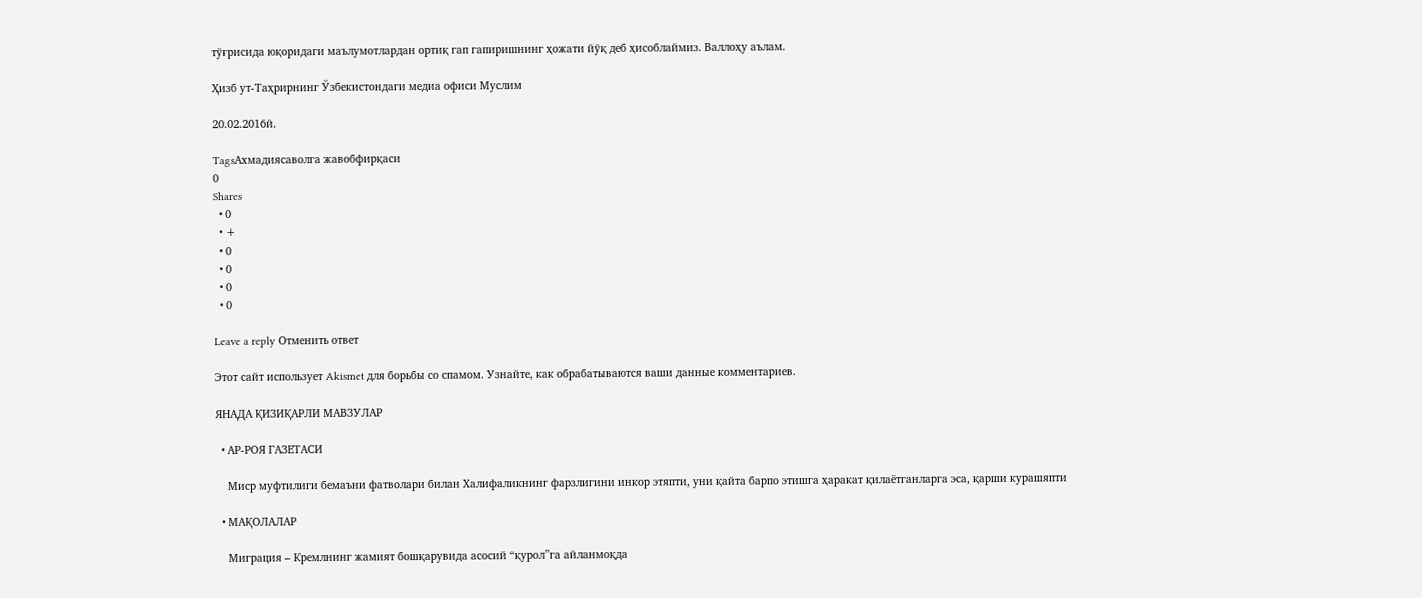тўғрисида юқоридаги маълумотлардан ортиқ гап гапиришнинг ҳожати йўқ деб ҳисоблаймиз. Валлоҳу аълам.

Ҳизб ут-Таҳрирнинг Ўзбекистондаги медиа офиси Муслим

20.02.2016й.

TagsАхмадиясаволга жавобфирқаси
0
Shares
  • 0
  • +
  • 0
  • 0
  • 0
  • 0

Leave a reply Отменить ответ

Этот сайт использует Akismet для борьбы со спамом. Узнайте, как обрабатываются ваши данные комментариев.

ЯНАДА ҚИЗИҚАРЛИ МАВЗУЛАР

  • АР-РОЯ ГАЗЕТАСИ

    Миср муфтилиги бемаъни фатволари билан Халифаликнинг фарзлигини инкор этяпти, уни қайта барпо этишга ҳаракат қилаётганларга эса, қарши курашяпти

  • МАҚОЛАЛАР

    Миграция – Кремлнинг жамият бошқарувида асосий “қурол”га айланмоқда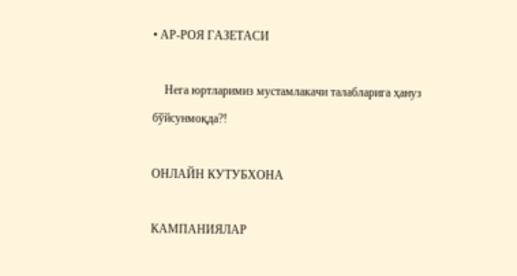• АР-РОЯ ГАЗЕТАСИ

    Нега юртларимиз мустамлакачи талабларига ҳануз бўйсунмоқда?!

ОНЛАЙН КУТУБХОНА

КАМПАНИЯЛАР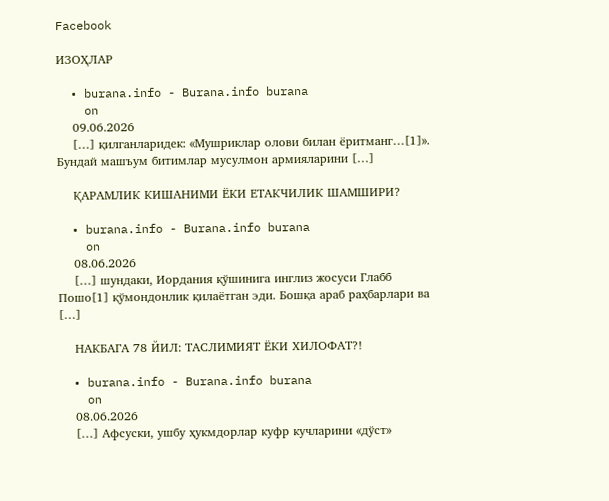Facebook

ИЗОҲЛАР

  • burana.info - Burana.info burana
    on
    09.06.2026
    […] қилганларидек: «Мушриклар олови билан ёритманг…[1]». Бундай машъум битимлар мусулмон армияларини […]

    ҚАРАМЛИК КИШАНИМИ ЁКИ ЕТАКЧИЛИК ШАМШИРИ?

  • burana.info - Burana.info burana
    on
    08.06.2026
    […] шундаки, Иордания қўшинига инглиз жосуси Глабб Пошо[1] қўмондонлик қилаётган эди. Бошқа араб раҳбарлари ва […]

    НАКБАГА 78 ЙИЛ: ТАСЛИМИЯТ ЁКИ ХИЛОФАТ?!

  • burana.info - Burana.info burana
    on
    08.06.2026
    […] Афсуски, ушбу ҳукмдорлар куфр кучларини «дўст»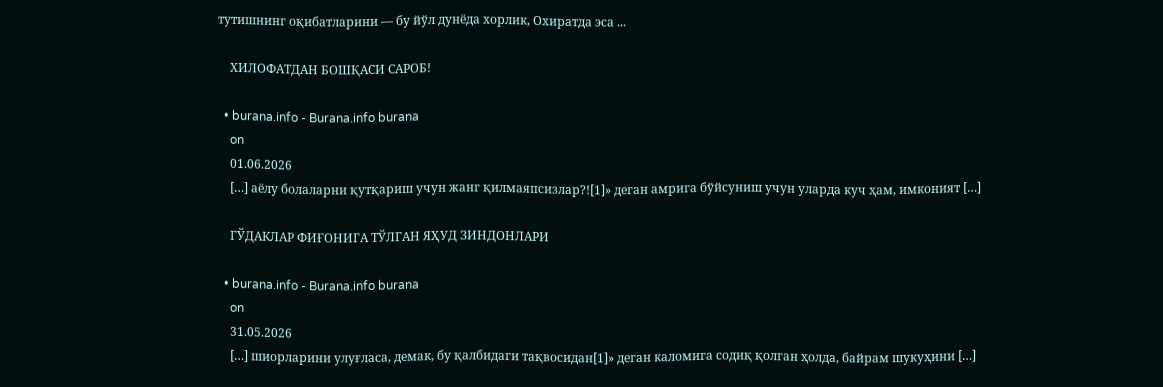тутишнинг оқибатларини — бу йўл дунёда хорлик, Охиратда эса ...

    ХИЛОФАТДАН БОШҚАСИ САРОБ!

  • burana.info - Burana.info burana
    on
    01.06.2026
    […] аёлу болаларни қутқариш учун жанг қилмаяпсизлар?![1]» деган амрига бўйсуниш учун уларда куч ҳам, имконият […]

    ГЎДАКЛАР ФИҒОНИГА ТЎЛГАН ЯҲУД ЗИНДОНЛАРИ

  • burana.info - Burana.info burana
    on
    31.05.2026
    […] шиорларини улуғласа, демак, бу қалбидаги тақвосидан[1]» деган каломига содиқ қолган ҳолда, байрам шукуҳини […]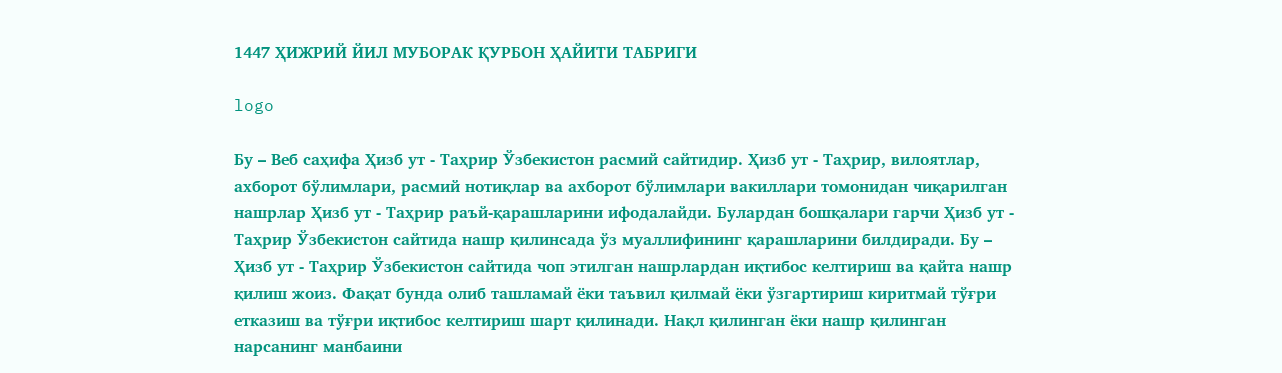1447 ҲИЖРИЙ ЙИЛ МУБОРАК ҚУРБОН ҲАЙИТИ ТАБРИГИ

logo

Бу – Веб саҳифа Ҳизб ут - Таҳрир Ўзбекистон расмий сайтидир. Ҳизб ут - Таҳрир, вилоятлар, ахборот бўлимлари, расмий нотиқлар ва ахборот бўлимлари вакиллари томонидан чиқарилган нашрлар Ҳизб ут - Таҳрир раъй-қарашларини ифодалайди. Булардан бошқалари гарчи Ҳизб ут - Таҳрир Ўзбекистон сайтида нашр қилинсада ўз муаллифининг қарашларини билдиради. Бу – Ҳизб ут - Таҳрир Ўзбекистон сайтида чоп этилган нашрлардан иқтибос келтириш ва қайта нашр қилиш жоиз. Фақат бунда олиб ташламай ёки таъвил қилмай ёки ўзгартириш киритмай тўғри етказиш ва тўғри иқтибос келтириш шарт қилинади. Нақл қилинган ёки нашр қилинган нарсанинг манбаини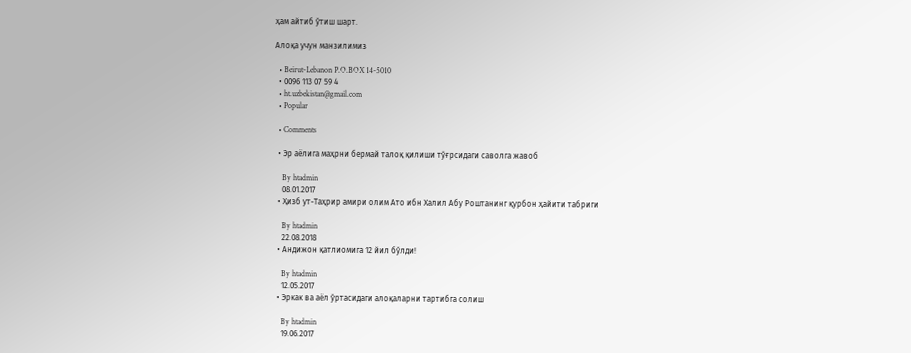ҳам айтиб ўтиш шарт.

Алоқа учун манзилимиз

  • Beirut-Lebanon P.O.BOX 14-5010
  • 0096 113 07 59 4
  • ht.uzbekistan@gmail.com
  • Popular

  • Comments

  • Эр аёлига маҳрни бермай талоқ қилиши тўғрсидаги саволга жавоб

    By htadmin
    08.01.2017
  • Ҳизб ут-Таҳрир амири олим Ато ибн Халил Абу Роштанинг қурбон ҳайити табриги

    By htadmin
    22.08.2018
  • Андижон қатлиомига 12 йил бўлди!

    By htadmin
    12.05.2017
  • Эркак ва аёл ўртасидаги алоқаларни тартибга солиш

    By htadmin
    19.06.2017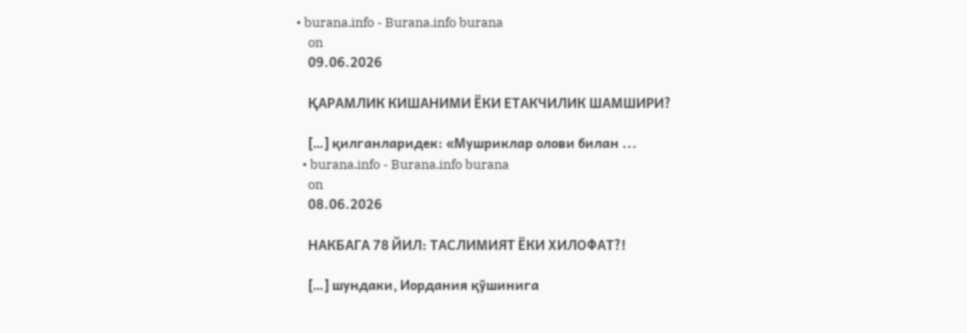• burana.info - Burana.info burana
    on
    09.06.2026

    ҚАРАМЛИК КИШАНИМИ ЁКИ ЕТАКЧИЛИК ШАМШИРИ?

    […] қилганларидек: «Мушриклар олови билан ...
  • burana.info - Burana.info burana
    on
    08.06.2026

    НАКБАГА 78 ЙИЛ: ТАСЛИМИЯТ ЁКИ ХИЛОФАТ?!

    […] шундаки, Иордания қўшинига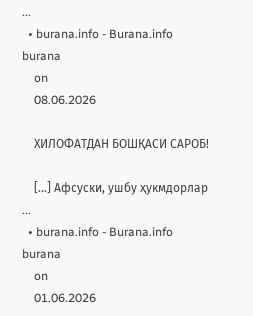...
  • burana.info - Burana.info burana
    on
    08.06.2026

    ХИЛОФАТДАН БОШҚАСИ САРОБ!

    […] Афсуски, ушбу ҳукмдорлар ...
  • burana.info - Burana.info burana
    on
    01.06.2026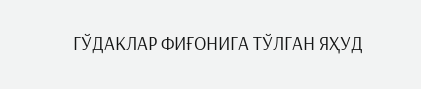ГЎДАКЛАР ФИҒОНИГА ТЎЛГАН ЯҲУД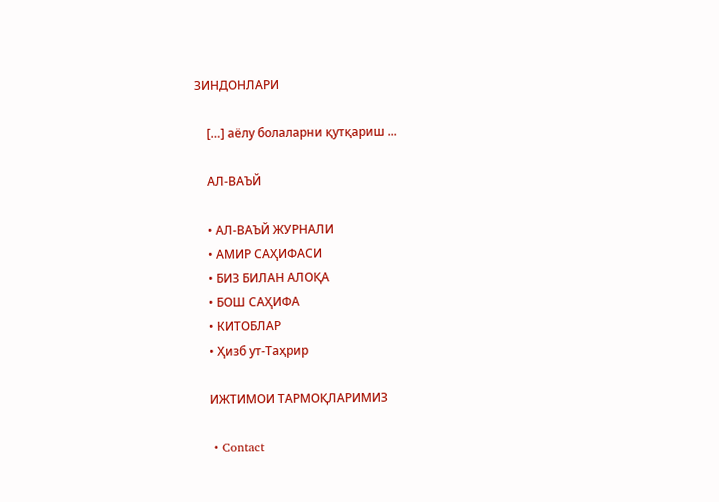ЗИНДОНЛАРИ

    […] аёлу болаларни қутқариш ...

    АЛ-ВАЪЙ

    • АЛ-ВАЪЙ ЖУРНАЛИ
    • АМИР САҲИФАСИ
    • БИЗ БИЛАН АЛОҚА
    • БОШ САҲИФА
    • КИТОБЛАР
    • Ҳизб ут-Таҳрир

    ИЖТИМОИ ТАРМОҚЛАРИМИЗ

    • Contact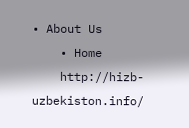• About Us
    • Home
    http://hizb-uzbekiston.info/